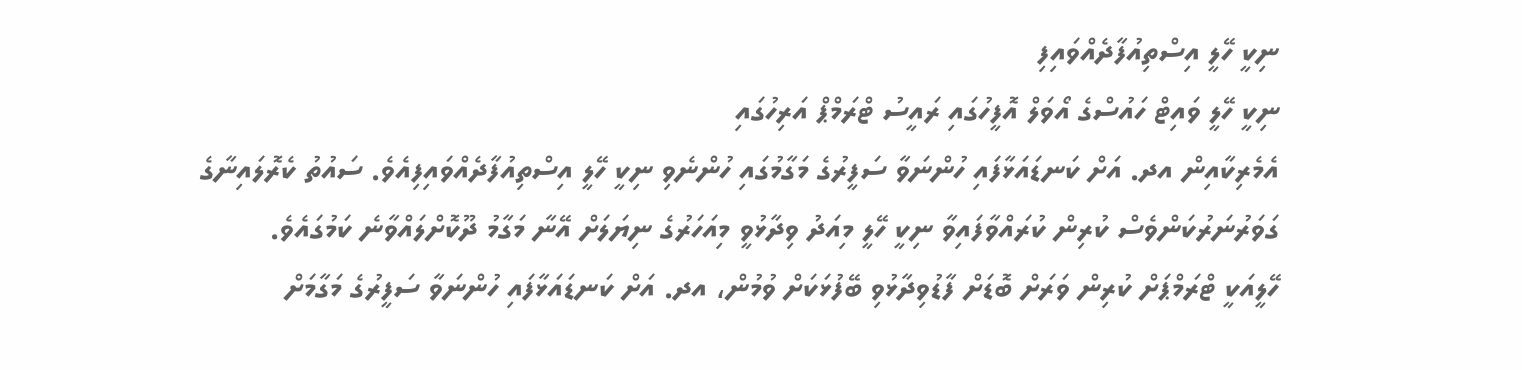ނިކީ ހޭލީ އިސްތިއުފާދެއްވައިފި
ނިކީ ހޭލީ ވައިޓް ހައުސްގެ އޯވަލް އޮފީހުގައި ރައީސު ޓްރަމްޕް އަރިހުގައި
އެމެރިކާއިން އދ. އަށް ކަނޑައަޅާފައި ހުންނަވާ ސަފީރުގެ މަގާމުގައި ހުންނެވި ނިކީ ހޭލީ އިސްތިއުފާދެއްވައިފިއެވެ. ސައުތު ކެރޮލައިނާގެ ގަވަރުނަރުކަންވެސް ކުރިން ކުރައްވާފައިވާ ނިކީ ހޭލީ މިއަދު ވިދާޅުވީ މިއަހަރުގެ ނިޔަލަށް އޭނާ މަގާމު ދޫކޮށްލައްވާނެ ކަމުގައެވެ.
ހޭލީއަކީ ޓްރަމްޕަށް ކުރިން ވަރަށް ބޮޑަށް ފާޑުވިދާޅުވި ބޭފުޅަކަށް ވުމުން، އދ. އަށް ކަނޑައަޅާފައި ހުންނަވާ ސަފީރުގެ މަގާމަށް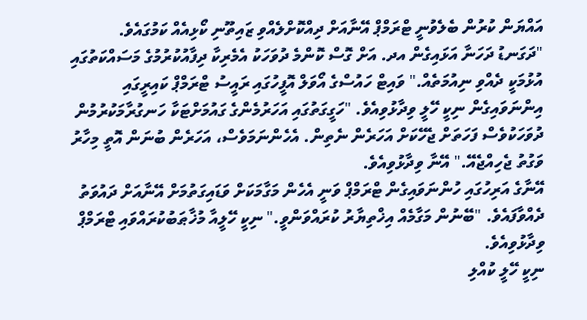އައްޔަން ކުރުން ބެލެވުނީ ޓްރަމްޕް އޭނާއަށް ދިއްކޮށްލެއްވި ޒައިތޫނި ކޯޅިއެއް ކަމުގައެވެ.
"ދަގަނޑު ދަހަނާ އަޅައިގެން އދ. އަށް ގޮސް ކޮންމެ ދުވަހަކު އެމެރިކާ ދިފާއުކުރުމުގެ މަސައްކަތުގައި އުޅުމަކީ ދެއްވި ނިއުމަތެއް." ވައިޓް ހައުސްގެ އޯވަލް އޮފީހުގައި ރައީސު ޓްރަމްޕް ކައިރީގައި އިންނަވައިގެން ނިކީ ހޭލީ ވިދާޅުވިއެވެ. "ހަގީގަތުގައި އަހަރުމެންގެ ގައުމަށްޓަކާ ހަނގުރާމަކުރުމުން ދުވަހަކުވެސް ފަހަތަށް ޖެހޭކަށް އަހަރެން ނެތިން. އެހެންނަމަވެސް، އަހަރެން ބުނަން އޮތީ މިހާރު ވަގުތު ޖެހިއްޖެއޭ." އޭނާ ވިދާޅުވިއެވެ.
އޭނާގެ އަރިހުގައި ހުންނަވައިގެން ޓްރަމްޕް ވަނީ އެހެން މަގާމަކަށް ވަޑައިގަތުމަށް އޭނާއަށް ދައުވަތު ދެއްވާފައެވެ. "ބޭނުން މަގާމެއް އިޚްތިޔާރު ކުރައްވަންވީ." ނިކީ ހޭލީއާ މުޚާޠަބުކުރައްވައި ޓްރަމްޕް ވިދާޅުވިއެވެ.
ނިކީ ހޭލީ ކުއްލި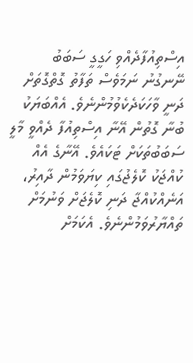އިސްތިއުފާދެއްވި ހަގީގީ ސަބަބު ނޭނގުނު ނަމަވެސް ތަފާތު ގޮތްގޮތަށް ދަނީ ވާހަކަދެކެވުމުންނެވެ. އެއްބަޔަކު ބުނާ ގޮތުން އޭނާ އިސްތިއުފާ ދެއްވީ މާލީ ސަބަބުތަކަށް ޓަކައެވެ. އޭނާގެ އެއް ކުއްޖަކު ކޮލެޖުގައި ކިޔަވަމުން ދާއިރު، އަނެއްކުއްޖާ ދަނި ކޮލެޖަށް ވަނުމަށް ތައްޔާރުވަމުންނެވެ. އެކަމަށް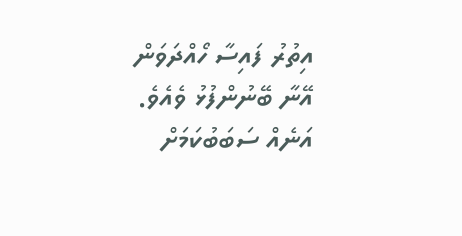އިތުރު ފައިސާ ހޯއްދަވަން އޭނާ ބޭނުންފުޅު ވެއެވެ.
އަނެއް ސަބަބުކަމަށް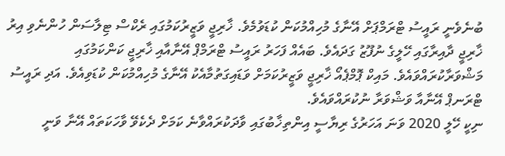ބުނެވެނީ ރައީސު ޓްރަމްޕަށް އޭނާގެ މުހިއްމުކަން ކުޑަވުމެވެ. ޚާރިޖީ ވަޒީރުކަމުގައި ރެކްސް ޓިލާސަން ހުންނެވި އިރު ޚާރިޖީ ދާއިރާގައި ހޭލީގެ ނުފޫޒު ގަދައެވެ. ބައެއް ފަހަރު ރައީސު ޓްރަމްޕް އޭނާއާއި ޚާރިޖީ ކަންކަމުގައި މަޝްވަރާކުރައްވައެވެ. މައިކް ޕޮމްޕެއޯ ޚާރިޖީ ވަޒީރުކަމަށް ވަޑައިގަތުމާއެކު އޭނާގެ މުހިއްމުކަން ކުޑަވިއެވެ. އަދި ރައީސު ޓްރަނޕް އޭނާއާ ވަޝްވަރާ ނުކުރައްވައެވެ.
ނިކީ ހޭލީ 2020 ވަނަ އަހަރުގެ ރިޔާސީ އިންތިޚާބުގައި ވާދަކުރައްވާނެ ކަމަށް ދެކެވޭ ވާހަކަތައް އޭނާ ވަނީ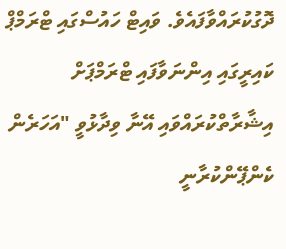ދޮގުކުރައްވާފައެވެ. ވައިޓް ހައުސްގައި ޓްރަމްޕް ކައިރީގައި އިންނަވާފައި ޓްރަމްޕަށް އިޝާރާތްކުރައްވައި އޭނާ ވިދާޅުވީ "އަހަރެން ކެންޕޭންކުރާނީ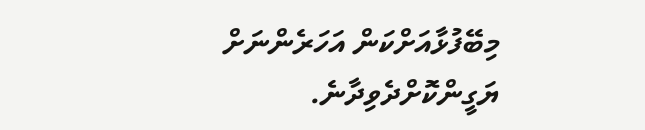މިބޭފުޅާއަށްކަން އަހަރެންނަށް ޔަގީންކޮށްދެވިދާނެ.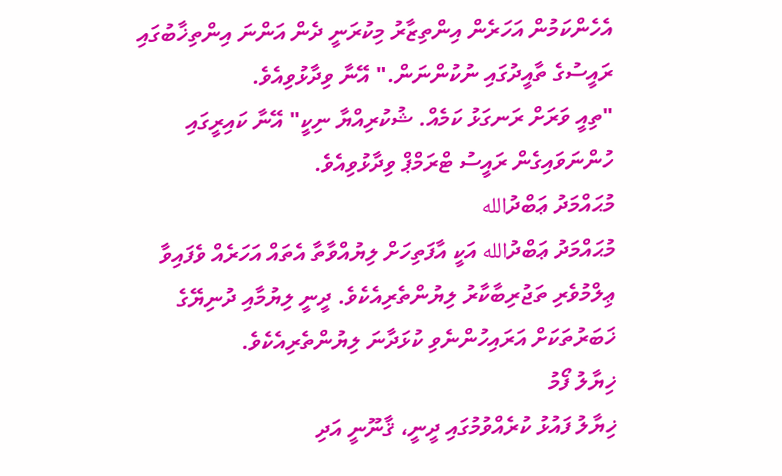އެހެންކަމުން އަހަރެން އިންތިޒާރު މިކުރަނީ ދެން އަންނަ އިންތިޚާބުގައި ރައީސުގެ ތާއީދުގައި ނުކުންނަން." އޭނާ ވިދާޅުވިއެވެ.
"ތިއީ ވަރަށް ރަނގަޅު ކަމެއް. ޝުކުރިއްޔާ ނިކީ" އޭނާ ކައިރީގައި ހުންނަވައިގެން ރައީސު ޓްރަމްޕް ވިދާޅުވިއެވެ.
މުޙައްމަދު ޢަބްދުالله
މުޙައްމަދު ޢަބްދުالله އަކީ އާފަތިހަށް ލިޔުއްވާތާ އެތައް އަހަރެއް ވެފައިވާ ޢިލްމުވެރި ތަޖުރިބާކާރު ލިޔުންތެރިއެކެވެ. ދީނީ ލިޔުމާއި ދުނިޔޭގެ ޚަބަރުތަކަށް އަރައިހުންނެވި ކުޅަދާނަ ލިޔުންތެރިއެކެވެ.
ޚިޔާލު ފޯމު
ޚިޔާލު ފައުޅު ކުރެއްވުމުގައި ދީނީ، ޤާނޫނީ އަދި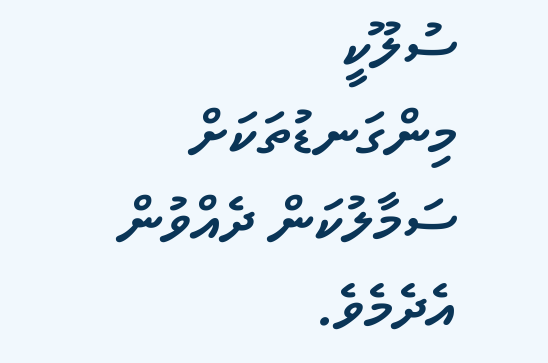ސުލޫކީ މިންގަނޑުތަކަށް ސަމާލުކަން ދެއްވުން އެދެމެވެ.